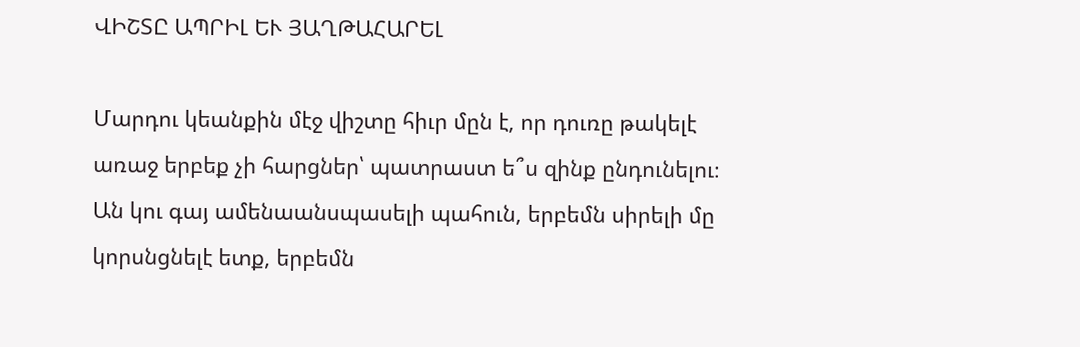ՎԻՇՏԸ ԱՊՐԻԼ ԵՒ ՅԱՂԹԱՀԱՐԵԼ

Մարդու կեանքին մէջ վիշտը հիւր մըն է, որ դուռը թակելէ առաջ երբեք չի հարցներ՝ պատրաստ ե՞ս զինք ընդունելու։ Ան կու գայ ամենաանսպասելի պահուն, երբեմն սիրելի մը կորսնցնելէ ետք, երբեմն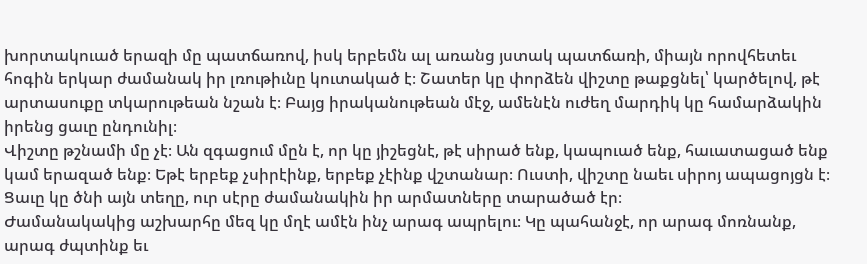խորտակուած երազի մը պատճառով, իսկ երբեմն ալ առանց յստակ պատճառի, միայն որովհետեւ հոգին երկար ժամանակ իր լռութիւնը կուտակած է։ Շատեր կը փորձեն վիշտը թաքցնել՝ կարծելով, թէ արտասուքը տկարութեան նշան է։ Բայց իրականութեան մէջ, ամենէն ուժեղ մարդիկ կը համարձակին իրենց ցաւը ընդունիլ։
Վիշտը թշնամի մը չէ։ Ան զգացում մըն է, որ կը յիշեցնէ, թէ սիրած ենք, կապուած ենք, հաւատացած ենք կամ երազած ենք։ Եթէ երբեք չսիրէինք, երբեք չէինք վշտանար։ Ուստի, վիշտը նաեւ սիրոյ ապացոյցն է։ Ցաւը կը ծնի այն տեղը, ուր սէրը ժամանակին իր արմատները տարածած էր։
Ժամանակակից աշխարհը մեզ կը մղէ ամէն ինչ արագ ապրելու։ Կը պահանջէ, որ արագ մոռնանք, արագ ժպտինք եւ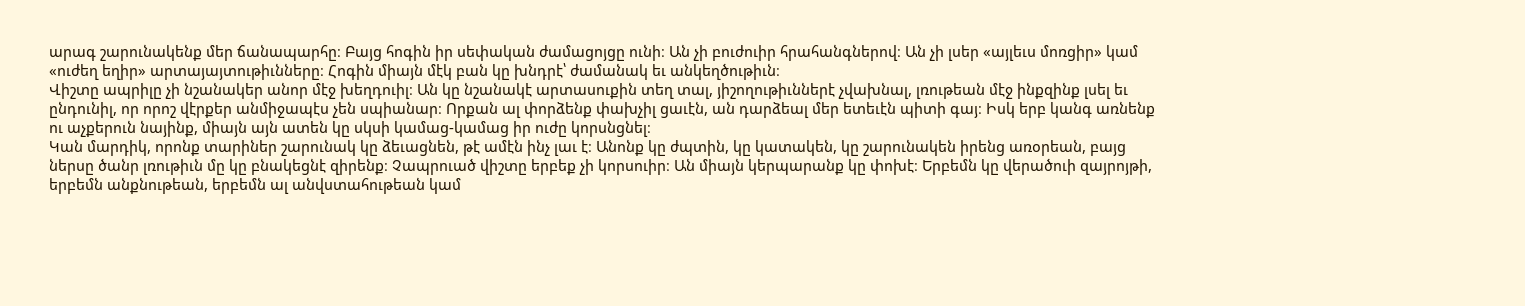արագ շարունակենք մեր ճանապարհը։ Բայց հոգին իր սեփական ժամացոյցը ունի։ Ան չի բուժուիր հրահանգներով։ Ան չի լսեր «այլեւս մոռցիր» կամ «ուժեղ եղիր» արտայայտութիւնները։ Հոգին միայն մէկ բան կը խնդրէ՝ ժամանակ եւ անկեղծութիւն։
Վիշտը ապրիլը չի նշանակեր անոր մէջ խեղդուիլ։ Ան կը նշանակէ արտասուքին տեղ տալ, յիշողութիւններէ չվախնալ, լռութեան մէջ ինքզինք լսել եւ ընդունիլ, որ որոշ վէրքեր անմիջապէս չեն սպիանար։ Որքան ալ փորձենք փախչիլ ցաւէն, ան դարձեալ մեր ետեւէն պիտի գայ։ Իսկ երբ կանգ առնենք ու աչքերուն նայինք, միայն այն ատեն կը սկսի կամաց-կամաց իր ուժը կորսնցնել։
Կան մարդիկ, որոնք տարիներ շարունակ կը ձեւացնեն, թէ ամէն ինչ լաւ է։ Անոնք կը ժպտին, կը կատակեն, կը շարունակեն իրենց առօրեան, բայց ներսը ծանր լռութիւն մը կը բնակեցնէ զիրենք։ Չապրուած վիշտը երբեք չի կորսուիր։ Ան միայն կերպարանք կը փոխէ։ Երբեմն կը վերածուի զայրոյթի, երբեմն անքնութեան, երբեմն ալ անվստահութեան կամ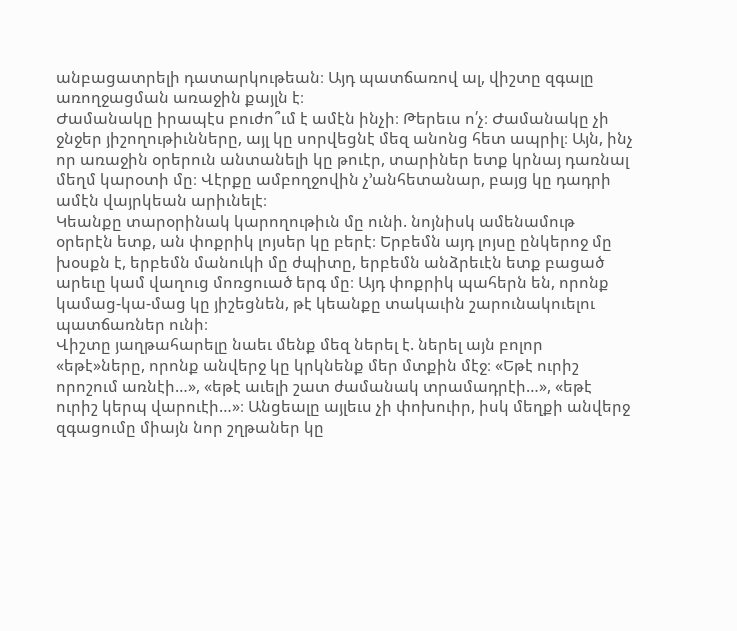անբացատրելի դատարկութեան։ Այդ պատճառով ալ, վիշտը զգալը առողջացման առաջին քայլն է։
Ժամանակը իրապէս բուժո՞ւմ է ամէն ինչի։ Թերեւս ո՛չ։ Ժամանակը չի ջնջեր յիշողութիւնները, այլ կը սորվեցնէ մեզ անոնց հետ ապրիլ։ Այն, ինչ որ առաջին օրերուն անտանելի կը թուէր, տարիներ ետք կրնայ դառնալ մեղմ կարօտի մը։ Վէրքը ամբողջովին չ՚անհետանար, բայց կը դադրի ամէն վայրկեան արիւնելէ։
Կեանքը տարօրինակ կարողութիւն մը ունի. նոյնիսկ ամենամութ օրերէն ետք, ան փոքրիկ լոյսեր կը բերէ։ Երբեմն այդ լոյսը ընկերոջ մը խօսքն է, երբեմն մանուկի մը ժպիտը, երբեմն անձրեւէն ետք բացած արեւը կամ վաղուց մոռցուած երգ մը։ Այդ փոքրիկ պահերն են, որոնք կամաց-կա-մաց կը յիշեցնեն, թէ կեանքը տակաւին շարունակուելու պատճառներ ունի։
Վիշտը յաղթահարելը նաեւ մենք մեզ ներել է. ներել այն բոլոր «եթէ»ները, որոնք անվերջ կը կրկնենք մեր մտքին մէջ։ «Եթէ ուրիշ որոշում առնէի…», «եթէ աւելի շատ ժամանակ տրամադրէի…», «եթէ ուրիշ կերպ վարուէի…»։ Անցեալը այլեւս չի փոխուիր, իսկ մեղքի անվերջ զգացումը միայն նոր շղթաներ կը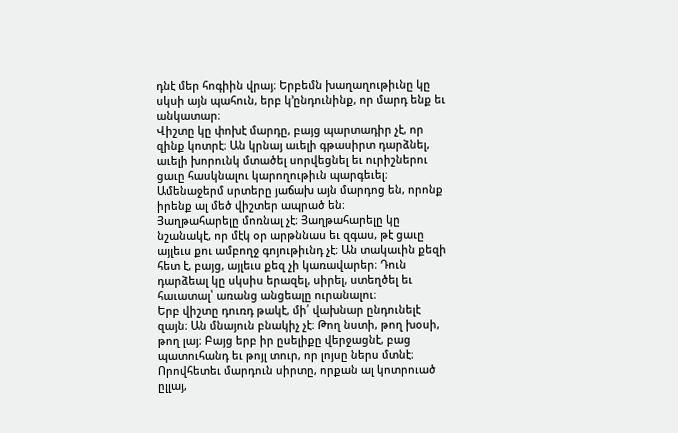դնէ մեր հոգիին վրայ։ Երբեմն խաղաղութիւնը կը սկսի այն պահուն, երբ կ՚ընդունինք, որ մարդ ենք եւ անկատար։
Վիշտը կը փոխէ մարդը, բայց պարտադիր չէ, որ զինք կոտրէ։ Ան կրնայ աւելի գթասիրտ դարձնել, աւելի խորունկ մտածել սորվեցնել եւ ուրիշներու ցաւը հասկնալու կարողութիւն պարգեւել։ Ամենաջերմ սրտերը յաճախ այն մարդոց են, որոնք իրենք ալ մեծ վիշտեր ապրած են։
Յաղթահարելը մոռնալ չէ։ Յաղթահարելը կը նշանակէ, որ մէկ օր արթննաս եւ զգաս, թէ ցաւը այլեւս քու ամբողջ գոյութիւնդ չէ։ Ան տակաւին քեզի հետ է, բայց, այլեւս քեզ չի կառավարեր։ Դուն դարձեալ կը սկսիս երազել, սիրել, ստեղծել եւ հաւատալ՝ առանց անցեալը ուրանալու։
Երբ վիշտը դուռդ թակէ, մի՛ վախնար ընդունելէ զայն։ Ան մնայուն բնակիչ չէ։ Թող նստի, թող խօսի, թող լայ։ Բայց երբ իր ըսելիքը վերջացնէ, բաց պատուհանդ եւ թոյլ տուր, որ լոյսը ներս մտնէ։ Որովհետեւ մարդուն սիրտը, որքան ալ կոտրուած ըլլայ,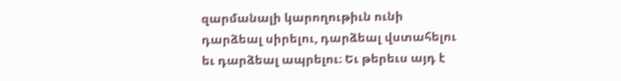զարմանալի կարողութիւն ունի դարձեալ սիրելու, դարձեալ վստահելու եւ դարձեալ ապրելու։ Եւ թերեւս այդ է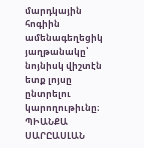մարդկային հոգիին ամենագեղեցիկ յաղթանակը՝ նոյնիսկ վիշտէն ետք լոյսը ընտրելու կարողութիւնը։
ՊԻԱՆՔԱ ՍԱՐԸԱՍԼԱՆ